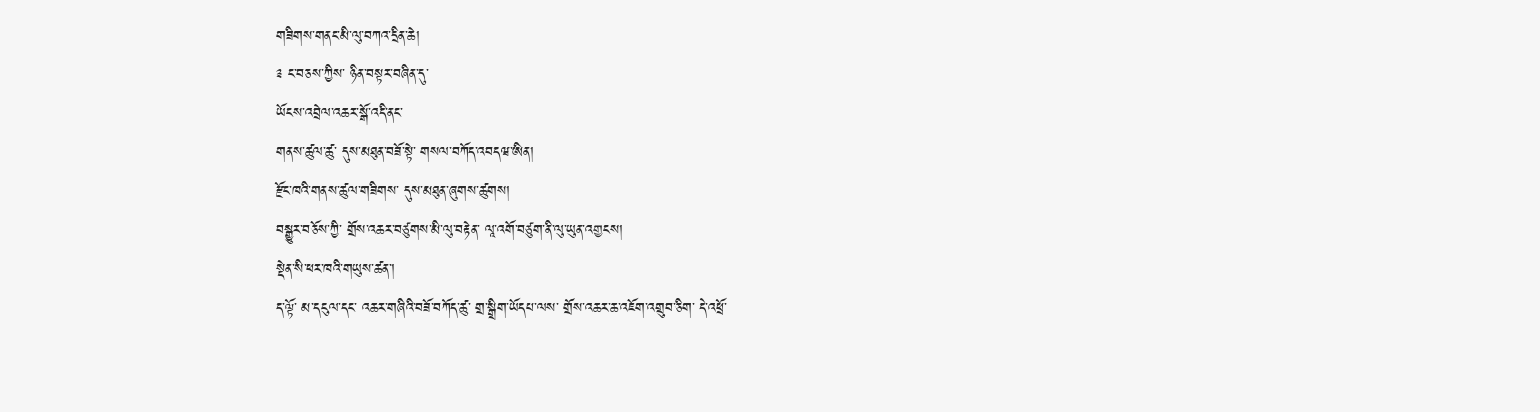གཟིགས་གནང་མི་ལུ་བཀའ་དྲིན་ཆེ།
༉ ང་བཅས་ཀྱིས་ ཉིན་བསྟར་བཞིན་དུ་
ཡོངས་འབྲེལ་འཆར་སྒོ་འདི་ནང་
གནས་ཚུལ་ཚུ་ དུས་མཐུན་བཟོ་སྟེ་ གསལ་བཀོད་འབདཝ་ཨིན།
རྫོང་ཁའི་གནས་ཚུལ་གཟིགས་ དུས་མཐུན་ཞུགས་ཚུགས།
བསྒྱུར་བཅོས་ཀྱི་ གྲོས་འཆར་བཙུགས་མི་ལུ་བརྟེན་ ལཱ་འགོ་བཙུག་ནི་ལུ་ཡུན་འགྱངས།
སྡེན་སི་ཕར་ཁའི་གཡུས་ཚན་།
ད་ལྟོ་ མ་དངུལ་དང་ འཆར་གཞིའི་བཟོ་བཀོད་ཚུ་ གྲ་སྒྲིག་ཡོདཔ་ལས་ གྲོས་འཆར་ཆ་འཇོག་འགྲུབ་ཅིག་ དེ་འཕྲོ་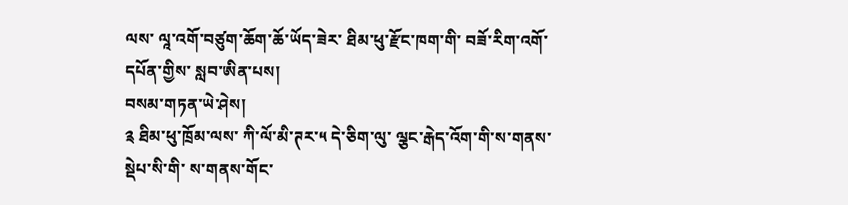ལས་ ལཱ་འགོ་བཙུག་ཆོག་ཆོ་ཡོད་ཟེར་ ཐིམ་ཕུ་རྫོང་ཁག་གི་ བཟོ་རིག་འགོ་དཔོན་གྱིས་ སླབ་ཨིན་པས།
བསམ་གཏན་ཡེ་ཤེས།
༉ ཐིམ་ཕུ་ཁྲོམ་ལས་ ཀི་ལོ་མི་ཊར་༥ དེ་ཅིག་ལུ་ ལྕང་རྒེད་འོག་གི་ས་གནས་ སྡེཔ་སི་གི་ ས་གནས་གོང་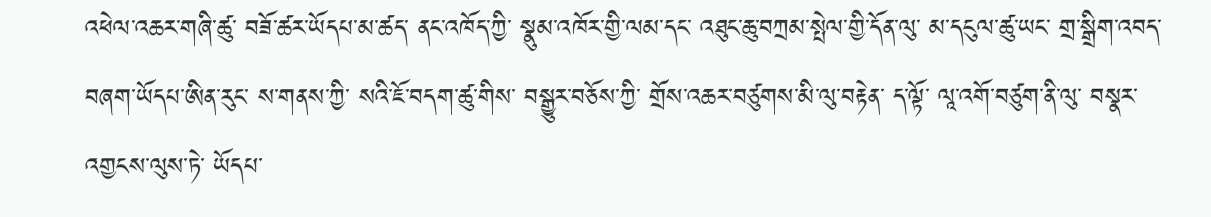འཕེལ་འཆར་གཞི་ཚུ་ བཟོ་ཚར་ཡོདཔ་མ་ཚད་ ནང་འཁོད་ཀྱི་ སྣུམ་འཁོར་གྱི་ལམ་དང་ འཐུང་ཆུ་བཀྲམ་སྤེལ་གྱི་དོན་ལུ་ མ་དངུལ་ཚུ་ཡང་ གྲ་སྒྲིག་འབད་བཞག་ཡོདཔ་ཨིན་རུང་ ས་གནས་ཀྱི་ སའི་ཇོ་བདག་ཚུ་གིས་ བསྒྱུར་བཅོས་ཀྱི་ གྲོས་འཆར་བཙུགས་མི་ལུ་བརྟེན་ ད་ལྟོ་ ལཱ་འགོ་བཙུག་ནི་ལུ་ བསྣར་འགྱངས་ལུས་ཏེ་ ཡོདཔ་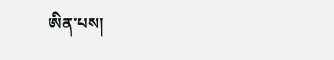ཨིན་པས།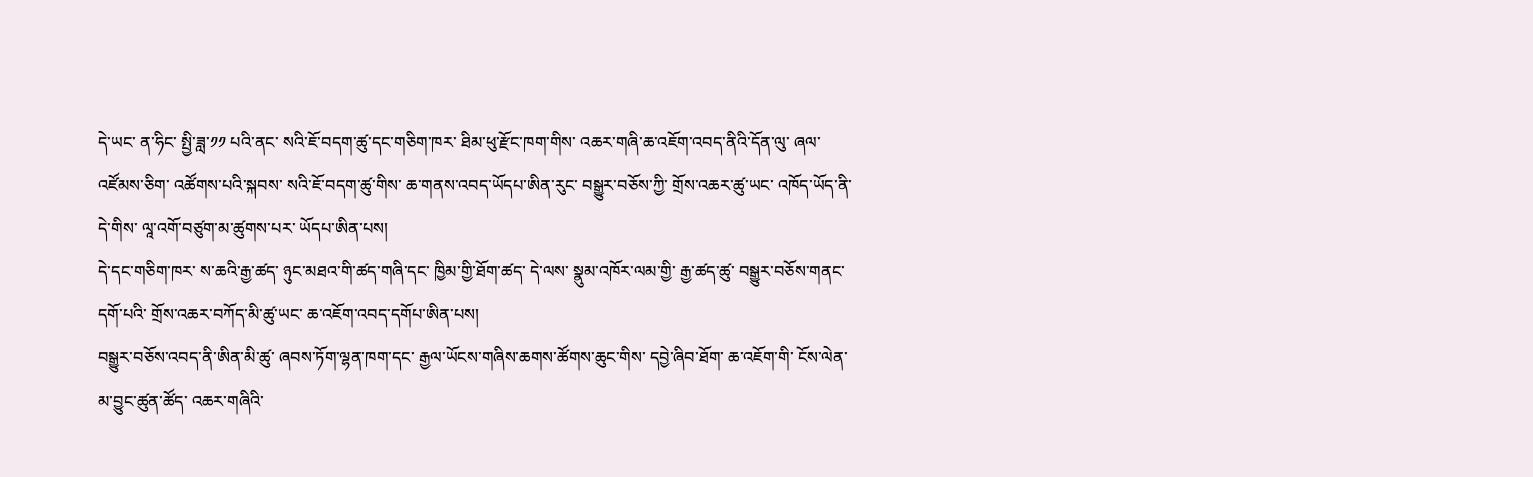དེ་ཡང་ ན་ཧིང་ སྤྱི་ཟླ་༡༡ པའི་ནང་ སའི་ཇོ་བདག་ཚུ་དང་གཅིག་ཁར་ ཐིམ་ཕུ་རྫོང་ཁག་གིས་ འཆར་གཞི་ཆ་འཇོག་འབད་ནིའི་དོན་ལུ་ ཞལ་འཛོམས་ཅིག་ འཚོགས་པའི་སྐབས་ སའི་ཇོ་བདག་ཚུ་གིས་ ཆ་གནས་འབད་ཡོདཔ་ཨིན་རུང་ བསྒྱུར་བཅོས་ཀྱི་ གྲོས་འཆར་ཚུ་ཡང་ འཁོད་ཡོད་ནི་དེ་གིས་ ལཱ་འགོ་བཙུག་མ་ཚུགས་པར་ ཡོདཔ་ཨིན་པས།
དེ་དང་གཅིག་ཁར་ ས་ཆའི་རྒྱ་ཚད་ ཉུང་མཐའ་གི་ཚད་གཞི་དང་ ཁྱིམ་གྱི་ཐོག་ཚད་ དེ་ལས་ སྣུམ་འཁོར་ལམ་གྱི་ རྒྱ་ཚད་ཚུ་ བསྒྱུར་བཅོས་གནང་དགོ་པའི་ གྲོས་འཆར་བཀོད་མི་ཚུ་ཡང་ ཆ་འཇོག་འབད་དགོཔ་ཨིན་པས།
བསྒྱུར་བཅོས་འབད་ནི་ཨིན་མི་ཚུ་ ཞབས་ཏོག་ལྷན་ཁག་དང་ རྒྱལ་ཡོངས་གཞིས་ཆགས་ཚོགས་ཆུང་གིས་ དབྱེ་ཞིབ་ཐོག་ ཆ་འཇོག་གི་ ངོས་ལེན་མ་བྱུང་ཚུན་ཚོད་ འཆར་གཞིའི་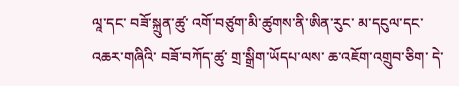ལཱ་དང་ བཟོ་སྐྲུན་ཚུ་ འགོ་བཙུག་མི་ཚུགས་ནི་ཨིན་རུང་ མ་དངུལ་དང་ འཆར་གཞིའི་ བཟོ་བཀོད་ཚུ་ གྲ་སྒྲིག་ཡོདཔ་ལས་ ཆ་འཇོག་འགྲུབ་ཅིག་ དེ་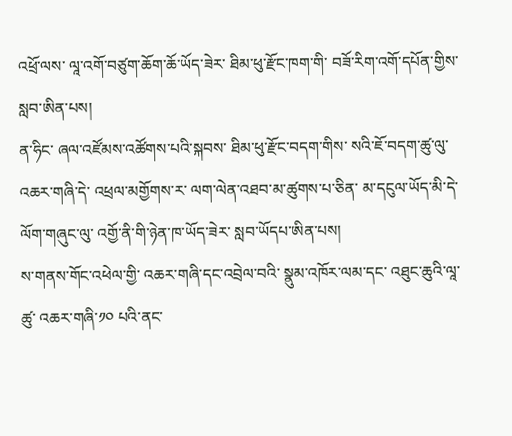འཕྲོ་ལས་ ལཱ་འགོ་བཙུག་ཆོག་ཆོ་ཡོད་ཟེར་ ཐིམ་ཕུ་རྫོང་ཁག་གི་ བཟོ་རིག་འགོ་དཔོན་གྱིས་ སླབ་ཨིན་པས།
ན་ཧིང་ ཞལ་འཛོམས་འཚོགས་པའི་སྐབས་ ཐིམ་ཕུ་རྫོང་བདག་གིས་ སའི་ཇོ་བདག་ཚུ་ལུ་ འཆར་གཞི་དེ་ འཕྲལ་མགྱོགས་ར་ ལག་ལེན་འཐབ་མ་ཚུགས་པ་ཅིན་ མ་དངུལ་ཡོད་མི་དེ་ ལོག་གཞུང་ལུ་ འགྱོ་ནི་གི་ཉེན་ཁ་ཡོད་ཟེར་ སླབ་ཡོདཔ་ཨིན་པས།
ས་གནས་གོང་འཕེལ་གྱི་ འཆར་གཞི་དང་འབྲེལ་བའི་ སྣུམ་འཁོར་ལམ་དང་ འཐུང་ཆུའི་ལཱ་ཚུ་ འཆར་གཞི་༡༠ པའི་ནང་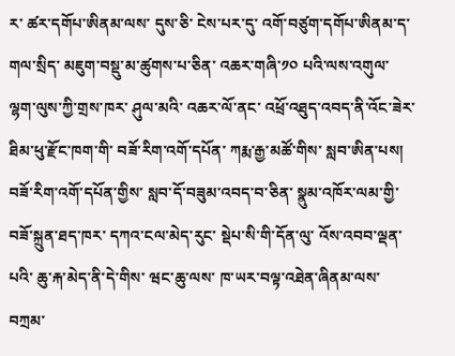ར་ ཚར་དགོཔ་ཨིནམ་ལས་ དུས་ཅི་ ངེས་པར་དུ་ འགོ་བཙུག་དགོཔ་ཨིནམ་ད་ གལ་སྲིད་ མཇུག་བསྡུ་མ་ཚུགས་པ་ཅིན་ འཆར་གཞི་༡༠ པའི་ལས་འགུལ་ ལྷག་ལུས་ཀྱི་གྲས་ཁར་ ཤུལ་མའི་ འཆར་ལོ་ནང་ འཕྲོ་འཐུད་འབད་ནི་འོང་ཟེར་ ཐིམ་ཕུ་རྫོང་ཁག་གི་ བཟོ་རིག་འགོ་དཔོན་ ཀརྨ་རྒྱ་མཚོ་གིས་ སླབ་ཨིན་པས།
བཟོ་རིག་འགོ་དཔོན་གྱིས་ སླབ་དོ་བཟུམ་འབད་བ་ཅིན་ སྣུམ་འཁོར་ལམ་གྱི་ བཟོ་སྐྲུན་ཐད་ཁར་ དཀའ་ངལ་མེད་རུང་ སྡེཔ་སི་གི་དོན་ལུ་ འོས་འབབ་ལྡན་པའི་ ཆུ་རྐ་མེད་ནི་དེ་གིས་ ཝང་ཆུ་ལས་ ཁ་ཡར་བལྟ་འཐེན་ཞིནམ་ལས་ བཀྲམ་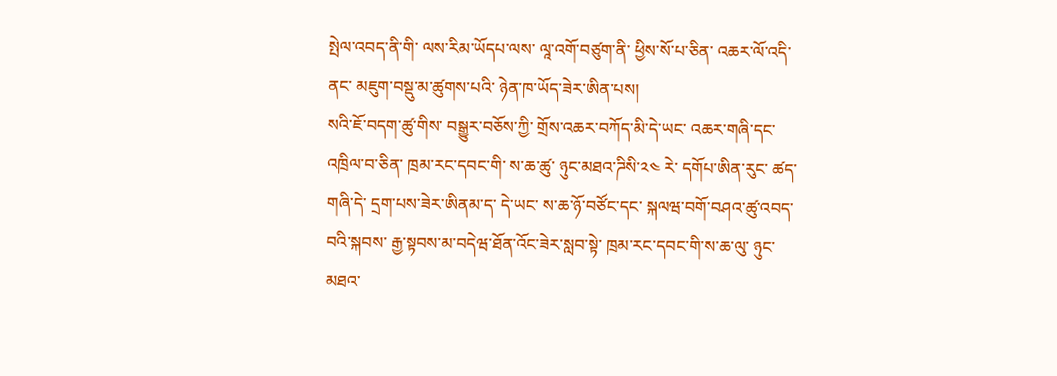སྤེལ་འབད་ནི་གི་ ལས་རིམ་ཡོདཔ་ལས་ ལཱ་འགོ་བཙུག་ནི་ ཕྱིས་སོ་པ་ཅིན་ འཆར་ལོ་འདི་ནང་ མཇུག་བསྡུ་མ་ཚུགས་པའི་ ཉེན་ཁ་ཡོད་ཟེར་ཨིན་པས།
སའི་ཇོ་བདག་ཚུ་གིས་ བསྒྱུར་བཅོས་ཀྱི་ གྲོས་འཆར་བཀོད་མི་དེ་ཡང་ འཆར་གཞི་དང་འཁྲིལ་བ་ཅིན་ ཁྲམ་རང་དབང་གི་ ས་ཆ་ཚུ་ ཉུང་མཐའ་ཌིསི་༢༤ རེ་ དགོཔ་ཨིན་རུང་ ཚད་གཞི་དེ་ དྲག་པས་ཟེར་ཨིནམ་ད་ དེ་ཡང་ ས་ཆ་ཉོ་བཙོང་དང་ སྐལཝ་བགོ་བཤའ་ཚུ་འབད་བའི་སྐབས་ རྒྱ་སྟབས་མ་བདེཝ་ཐོན་འོང་ཟེར་སླབ་སྟེ་ ཁྲམ་རང་དབང་གི་ས་ཆ་ལུ་ ཉུང་མཐའ་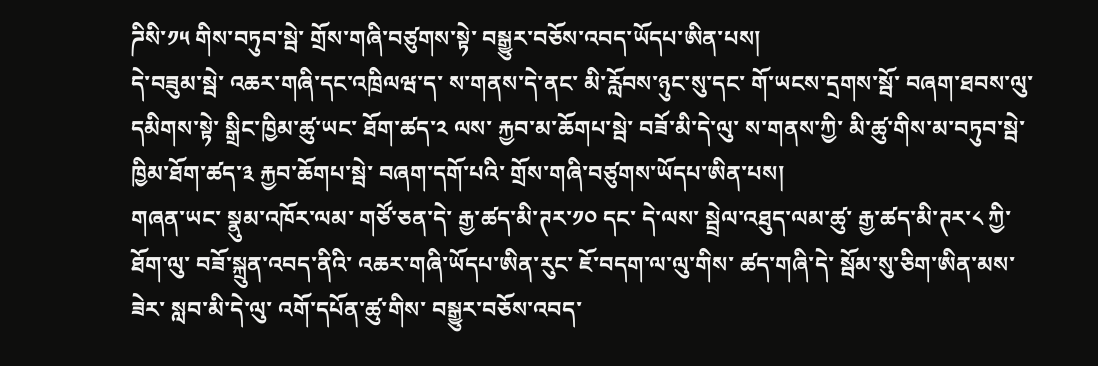ཌིསི་༡༥ གིས་བཏུབ་སྦེ་ གྲོས་གཞི་བཙུགས་སྟེ་ བསྒྱུར་བཅོས་འབད་ཡོདཔ་ཨིན་པས།
དེ་བཟུམ་སྦེ་ འཆར་གཞི་དང་འཁྲིལཝ་ད་ ས་གནས་དེ་ནང་ མི་རློབས་ཉུང་སུ་དང་ གོ་ཡངས་དྲགས་སྦོ་ བཞག་ཐབས་ལུ་དམིགས་སྟེ་ སྒྲིང་ཁྱིམ་ཚུ་ཡང་ ཐོག་ཚད་༢ ལས་ རྐྱབ་མ་ཆོགཔ་སྦེ་ བཟོ་མི་དེ་ལུ་ ས་གནས་ཀྱི་ མི་ཚུ་གིས་མ་བཏུབ་སྦེ་ ཁྱིམ་ཐོག་ཚད་༣ རྐྱབ་ཆོགཔ་སྦེ་ བཞག་དགོ་པའི་ གྲོས་གཞི་བཙུགས་ཡོདཔ་ཨིན་པས།
གཞན་ཡང་ སྣུམ་འཁོར་ལམ་ གཙོ་ཅན་དེ་ རྒྱ་ཚད་མི་ཊར་༡༠ དང་ དེ་ལས་ སྦྲེལ་འཐུད་ལམ་ཚུ་ རྒྱ་ཚད་མི་ཊར་༨ ཀྱི་ཐོག་ལུ་ བཟོ་སྐྲུན་འབད་ནིའི་ འཆར་གཞི་ཡོདཔ་ཨིན་རུང་ ཇོ་བདག་ལ་ལུ་གིས་ ཚད་གཞི་དེ་ སྦོམ་སུ་ཅིག་ཨིན་མས་ཟེར་ སླབ་མི་དེ་ལུ་ འགོ་དཔོན་ཚུ་གིས་ བསྒྱུར་བཅོས་འབད་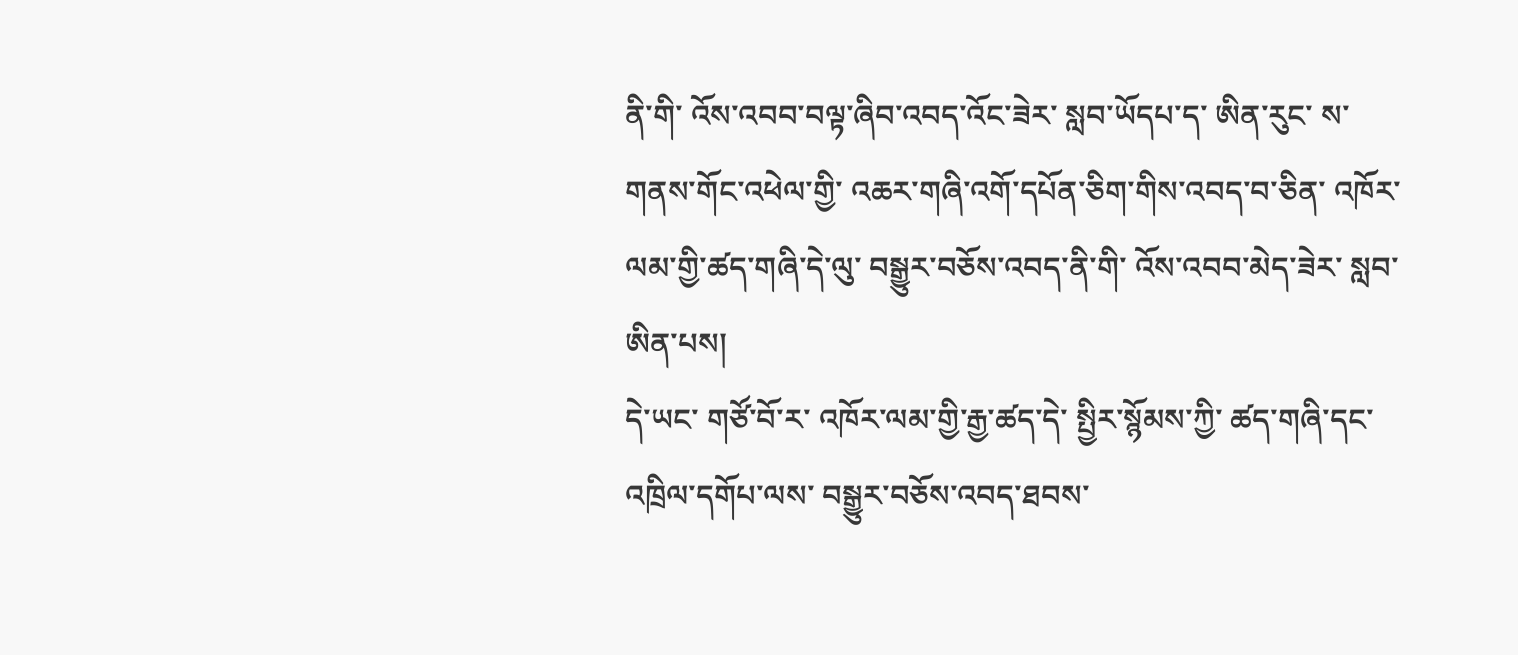ནི་གི་ འོས་འབབ་བལྟ་ཞིབ་འབད་འོང་ཟེར་ སླབ་ཡོདཔ་ད་ ཨིན་རུང་ ས་གནས་གོང་འཕེལ་གྱི་ འཆར་གཞི་འགོ་དཔོན་ཅིག་གིས་འབད་བ་ཅིན་ འཁོར་ལམ་གྱི་ཚད་གཞི་དེ་ལུ་ བསྒྱུར་བཅོས་འབད་ནི་གི་ འོས་འབབ་མེད་ཟེར་ སླབ་ཨིན་པས།
དེ་ཡང་ གཙོ་བོ་ར་ འཁོར་ལམ་གྱི་རྒྱ་ཚད་དེ་ སྤྱིར་སྙོམས་ཀྱི་ ཚད་གཞི་དང་འཁྲིལ་དགོཔ་ལས་ བསྒྱུར་བཅོས་འབད་ཐབས་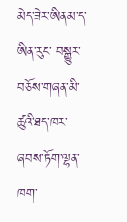མེད་ཟེར་ཨིནམ་ད་ ཨིན་རུང་ བསྒྱུར་བཅོས་གཞན་མི་ཚུའི་ཐད་ཁར་ ཞབས་ཏོག་ལྷན་ཁག་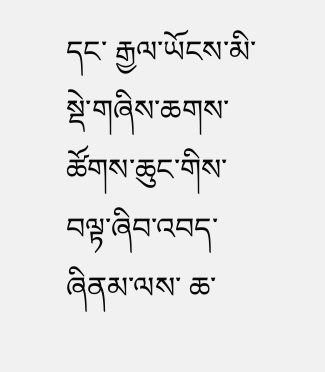དང་ རྒྱལ་ཡོངས་མི་སྡེ་གཞིས་ཆགས་ཚོགས་ཆུང་གིས་ བལྟ་ཞིབ་འབད་ཞིནམ་ལས་ ཆ་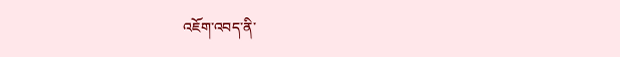འཇོག་འབད་ནི་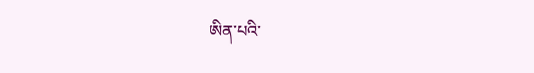ཨིན་པའི་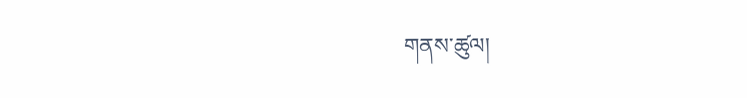གནས་ཚུལ།